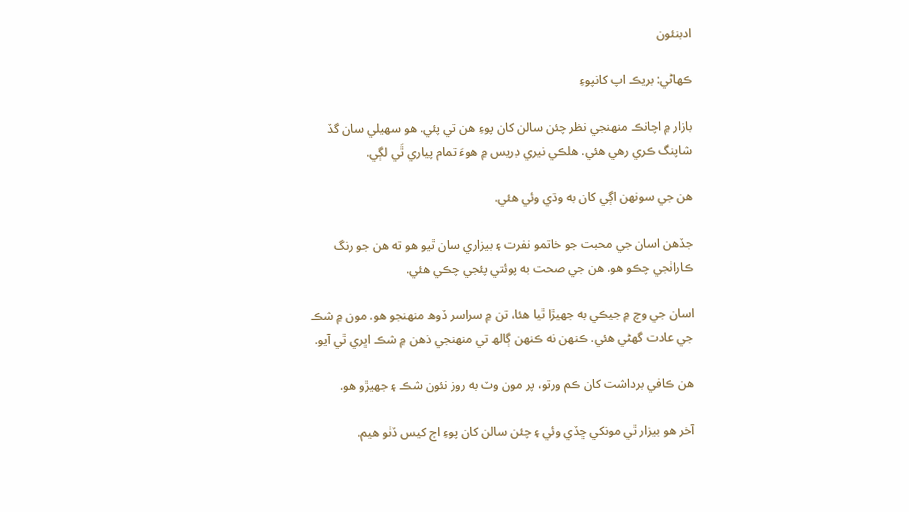ادبنئون

ڪهاڻي: بريڪ اپ کانپوءِ

بازار ۾ اچانڪ منهنجي نظر چئن سالن کان پوءِ هن تي پئي. هو سهيلي سان گڏ شاپنگ ڪري رهي هئي. هلڪي نيري ڊريس ۾ هوءَ تمام پياري ٿَي لڳي.

هن جي سونهن اڳي کان به وڌي وئي هئي.

جڏهن اسان جي محبت جو خاتمو نفرت ۽ بيزاري سان ٿيو هو ته هن جو رنگ ڪاراٺجي چڪو هو. هن جي صحت به پوئتي پئجي چڪي هئي.

اسان جي وچ ۾ جيڪي به جهيڙا ٿيا هئا، تن ۾ سراسر ڏوھ منهنجو هو. مون ۾ شڪ جي عادت گھڻي هئي. ڪنهن نه ڪنهن ڳالھ تي منهنجي ذھن ۾ شڪ اڀري ٿي آيو.

هن ڪافي برداشت کان ڪم ورتو، پر مون وٽ به روز نئون شڪ ۽ جهيڙو هو.

آخر هو بيزار ٿي مونکي ڇڏي وئي ۽ چئن سالن کان پوءِ اڄ کيس ڏٺو ھيم.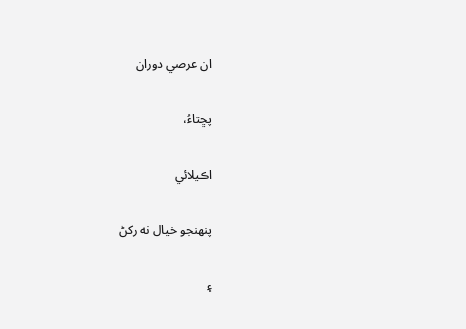ان عرصي دوران

پڇتاءُ،

اڪيلائي

پنهنجو خيال نه رکڻ

۽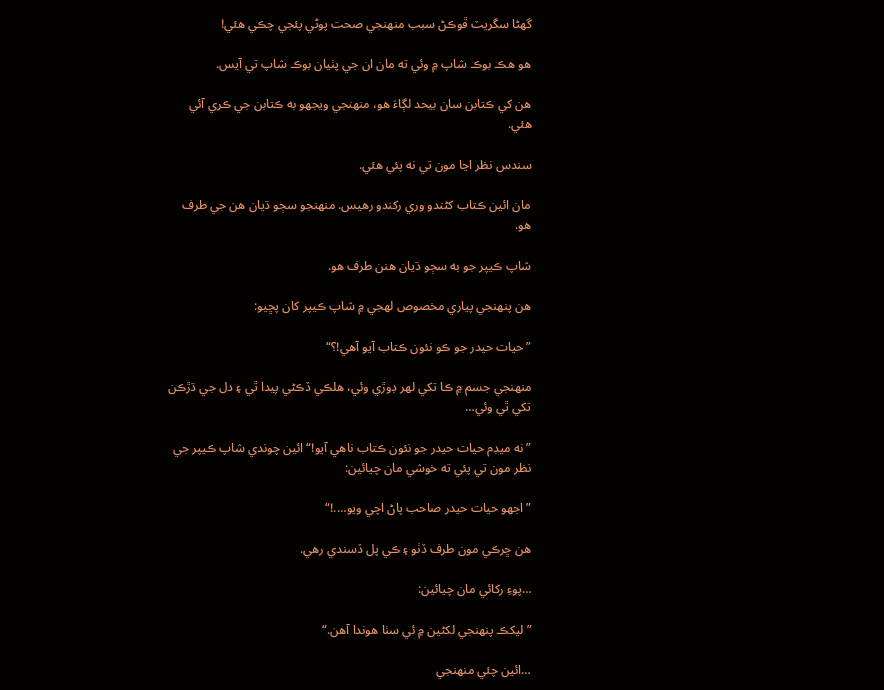گھڻا سگريٽ ڦوڪڻ سبب منهنجي صحت پوڻي پئجي چڪي هئي!

هو هڪ بوڪ شاپ ۾ وئي ته مان ان جي پٺيان بوڪ شاپ تي آيس.

هن کي ڪتابن سان بيحد لڳاءَ ھو، منهنجي ويجهو به ڪتابن جي ڪري آئي هئي.

سندس نظر اڃا مون تي نه پئي هئي.

مان ائين ڪتاب کڻندو وري رکندو رهيس. منهنجو سڄو ڌيان هن جي طرف هو.

شاپ ڪيپر جو به سڄو ڌيان هنن طرف هو.

هن پنهنجي پياري مخصوص لهجي ۾ شاپ ڪيپر کان پڇيو:

”حيات حيدر جو ڪو نئون ڪتاب آيو آھي!؟“

منهنجي جسم ۾ ڪا تکي لهر ڊوڙي وئي، هلڪي ڏڪڻي پيدا ٿي ۽ دل جي ڌڙڪن تکي ٿي وئي…

”نه ميڊم حيات حيدر جو نئون ڪتاب ناهي آيو!“ ائين چوندي شاپ ڪيپر جي نظر مون تي پئي ته خوشي مان چيائين:

”اجهو حيات حيدر صاحب پاڻ اچي ويو….!“

ھن ڇرڪي مون طرف ڏٺو ۽ ڪي پل ڏسندي رهي.

…پوءِ رکائي مان چيائين:

”ليکڪ پنهنجي لکڻين ۾ ئي سٺا هوندا آھن.“

…ائين چئي منهنجي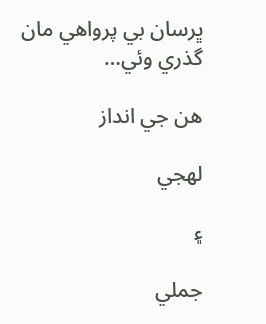ڀرسان بي پرواهي مان گذري وئي…

هن جي انداز

لهجي

۽

جملي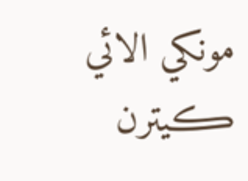مونکي الائي ڪيترن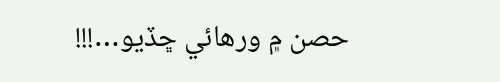حصن ۾ ورهائي ڇڏيو…!!!